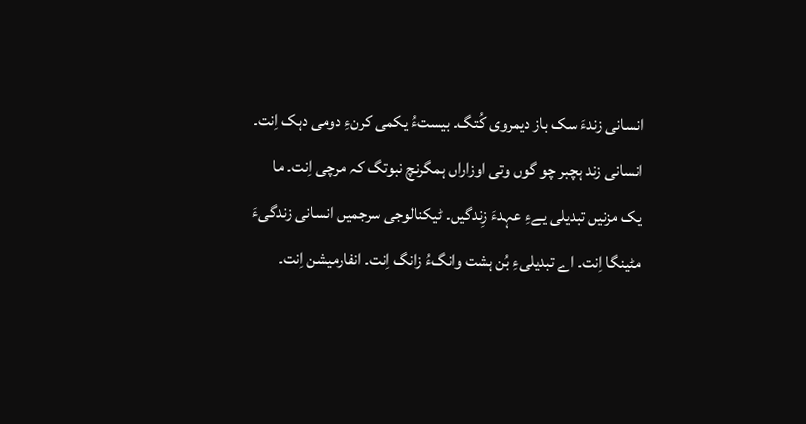انسانی زندءَ سک باز دیمروی کُتگ۔ بیستءُ یکمی کرنءِ دومی دہک اِنت۔ انسانی زند ہچبر چو گوں وتی اوزاراں ہمگرنچ نبوتگ کہ مرچی اِنت۔ ما یک مزنیں تبدیلی یےءِ عہدءَ زِندگیں۔ ٹیکنالوجی سرجمیں انسانی زندگیءَ مٹینگا اِنت۔ اے تبدیلیءِ بُن ہشت وانگءُ زانگ اِنت۔ انفارمیشن اِنت۔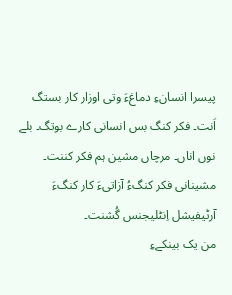پیسرا انسانءِ دماغءَ وتی اوزار کار بستگ اَنت۔ فکر کنگ بس انسانی کارے بوتگ۔ بلے نوں اناں۔ مرچاں مشین ہم فکر کننت۔ مشینانی فکر کنگءُ آزاتیءَ کار کنگءَ آرٹیفیشل اِنٹلیجنس گُشنت۔
من یک بینکےءِ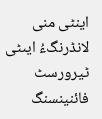اینٹی منی لانڈرنگءُ ایںٹی ٹیرورسٹ فائنینسنگ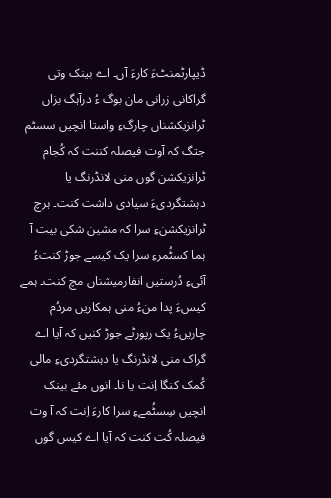ڈیپارٹمنٹءَ کارءَ آں۔ اے بینک وتی گراکانی زرانی مان بوگ ءُ درآہگ بزاں ٹرانزیکشناں چارگءِ واستا انچیں سسٹم جتگ کہ آوت فیصلہ کننت کہ کُجام ٹرانزیکشن گوں منی لانڈرنگ یا دہشتگردیءَ سیادی داشت کنت۔ ہرچ ٹرانزیکشنءِ سرا کہ مشین شکی بیت آ ہما کسٹُمرءِ سرا یک کیسے جوڑ کنتءُ آئیءِ دُرستیں انفارمیشناں مچ کنت۔ ہمے کیسءَ پدا منءُ منی ہمکاریں مردُم چاریںءُ یک رپورٹے جوڑ کنیں کہ آیا اے گراک منی لانڈرنگ یا دہشتگردیءِ مالی کُمک کنگا اِنت یا نا۔ انوں مئے بینک انچیں سِسٹُمےءِ سرا کارءَ اِنت کہ آ وت فیصلہ کُت کنت کہ آیا اے کیس گوں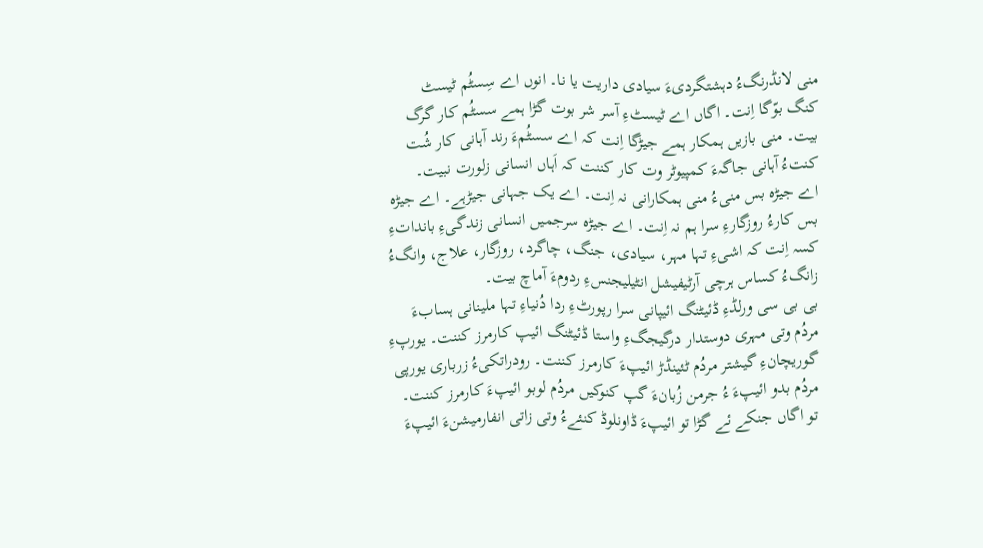منی لانڈرنگءُ دہشتگردیءَ سیادی داریت یا نا۔ انوں اے سِسٹُم ٹیسٹ کنگ بوّگا اِنت۔ اگاں اے ٹیسٹءِ آسر شر بوت گڑا ہمے سسٹُم کار گرگ بیت۔ منی بازیں ہمکار ہمے جیڑگا اِنت کہ اے سسٹُمءَ رند آہانی کار شُت کنتءُ آہانی جاگہءَ کمپیوٹر وت کار کننت کہ اَہاں انسانی زلورت نبیت۔
اے جیڑہ بس منیءُ منی ہمکارانی نہ اِنت۔ اے یک جہانی جیڑہے۔ اے جیڑہ بس کارءُ روزگارءِ سرا ہم نہ اِنت۔ اے جیڑہ سرجمیں انسانی زندگیءِ بانداتءِ کسہ اِنت کہ اشیءِ تہا مہر، سیادی، جنگ، چاگرد، روزگار، علاج، وانگءُ زانگءُ کساس ہرچی آرٹیفیشل انٹیلیجنسءِ ردومءَ آماچ بیت۔
بی بی سی ورلڈءِ ڈئیٹنگ ائیپانی سرا رپورٹءِ ردا دُنیاءِ تہا ملینانی ہسابءَ مردُم وتی مہری دوستدار درگیجگءِ واستا ڈئیٹنگ ائیپ کارمرز کننت۔ یورپءِ گوریچانءِ گیشتر مردُم ٹئینڈڑ ائیپءَ کارمرز کننت۔ رودراتکیءُ زرباری یورپی مردُم بدو ائیپءَ ءُ جرمن زُبانءَ گپ کنوکیں مردُم لوبو ائیپءَ کارمرز کننت۔ تو اگاں جنکے ئے گڑا تو ائیپءَ ڈاونلوڈ کنئےءُ وتی زاتی انفارمیشنءَ ائیپءَ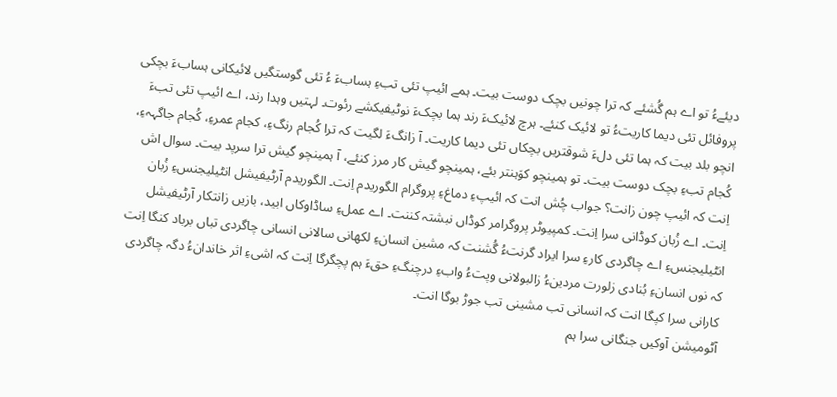دیئےءُ تو اے ہم گُشئے کہ ترا چونیں بچک دوست بیت۔ ہمے ائیپ تئی تبءِ ہسابءَ ءُ تئی گوستگیں لائیکانی ہسابءَ بچکی پروفائل تئی دیما کاریتءُ تو لائیک کنئے۔ ہرچ لائیکءَ رند ہما بچکءَ نوٹیفیکشے رئوت۔ لہتیں وہدا رند، اے ائیپ تئی تبءَ انچو بلد بیت کہ ہما تئی دلءَ شوقتریں بچکاں تئی دیما کاریت۔ آ زانگءَ لگیت کہ ترا کُجام رنگءِ، کجام عمرءِ، کُجام جاگہہءِ، کُجام تبءِ بچک دوست بیت۔ تو ہمینچو کوَہنتر بئے، ہمینچو گیش کار مرز کنئے، آ ہمینچو گیش ترا سرپد بیت۔ سوال اش اِنت کہ ائیپ چون زانت؟ جواب چُش انت کہ ائیپءِ دماغءِ پروگرام الگوریدم اِنت۔ الگوریدم آرٹیفیشل انٹیلیجنسءِ زُبان اِنت۔ اے زُبان کوڈانی سرا اِنت۔ کمپیوٹر پروگرامر کوڈاں نبشتہ کننت۔ اے عملءِ ساڈاوکاں ابید، بازیں زانتکار آرٹیفیشل انٹیلیجنسءِ اے چاگردی کارءِ سرا ایراد گرنتءُ گُشنت کہ مشین انسانءِ لکھانی سالانی انسانی چاگردی تباں برباد کنگا اِنت کہ نوں انسانءِ بُنادی زلورت مردینءُ زالبولانی وپتءُ وابءِ درچنگءِ حقءَ ہم پچگرگا اِنت کہ اشیءِ اثر خاندانءُ دگہ چاگردی کارانی سرا کپگا انت کہ انسانی تب مشینی تب جوڑ بوگا انت۔
آٹومیشن آوکیں جنگانی سرا ہم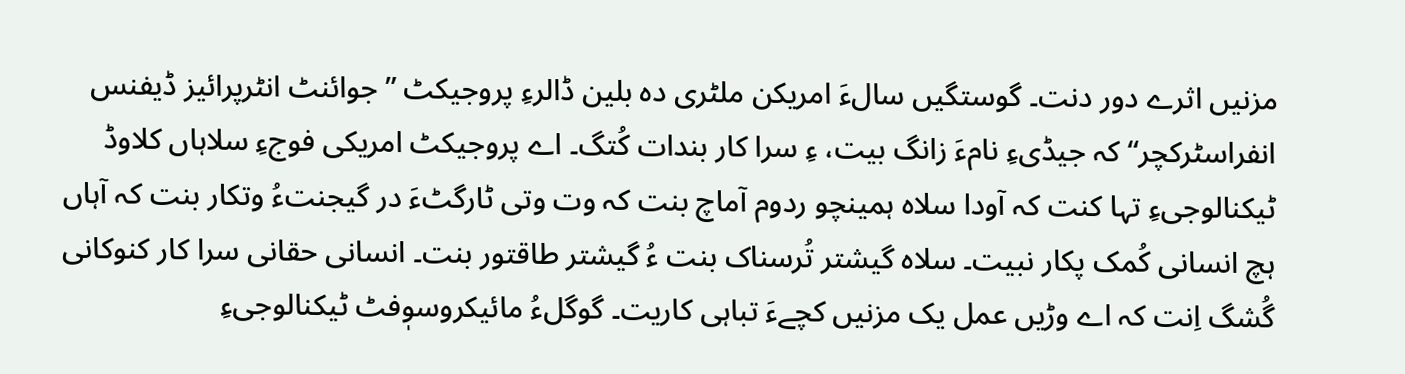مزنیں اثرے دور دنت۔ گوستگیں سالءَ امریکن ملٹری دہ بلین ڈالرءِ پروجیکٹ ”جوائنٹ انٹرپرائیز ڈیفنس انفراسٹرکچر“ کہ جیڈیءِ نامءَ زانگ بیت، ءِ سرا کار بندات کُتگ۔ اے پروجیکٹ امریکی فوجءِ سلاہاں کلاوڈ ٹیکنالوجیءِ تہا کنت کہ آودا سلاہ ہمینچو ردوم آماچ بنت کہ وت وتی ٹارگٹءَ در گیجنتءُ وتکار بنت کہ آہاں ہچ انسانی کُمک پکار نبیت۔ سلاہ گیشتر تُرسناک بنت ءُ گیشتر طاقتور بنت۔ انسانی حقانی سرا کار کنوکانی گُشگ اِنت کہ اے وڑیں عمل یک مزنیں کچےءَ تباہی کاریت۔ گوگلءُ مائیکروسوٖفٹ ٹیکنالوجیءِ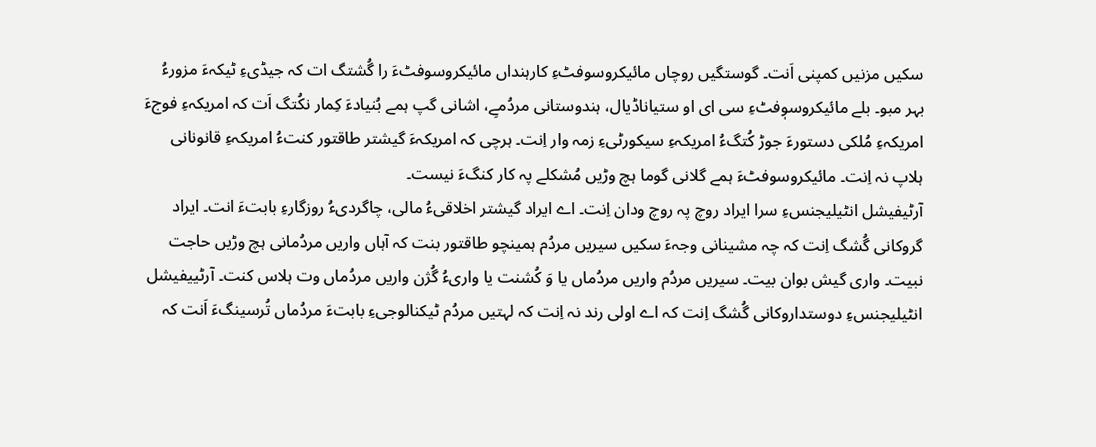سکیں مزنیں کمپنی اَنت۔ گوستگیں روچاں مائیکروسوفٹءِ کارہنداں مائیکروسوفٹءَ را گُشتگ ات کہ جیڈیءِ ٹیکہءَ مزورءُ بہر مبو۔ بلے مائیکروسوٖفٹءِ سی ای او ستیاناڈیال، ہندوستانی مردُمےِ، اشانی گپ ہمے بُنیادءَ کِمار نکُتگ اَت کہ امریکہءِ فوجءَ امریکہءِ مُلکی دستورءَ جوڑ کُتگءُ امریکہءِ سیکورٹیءِ زمہ وار اِنت۔ ہرچی کہ امریکہءَ گیشتر طاقتور کنتءُ امریکہءِ قانونانی ہلاپ نہ اِنت۔ مائیکروسوفٹءَ ہمے گلانی گوما ہچ وڑیں مُشکلے پہ کار کنگءَ نیست۔
آرٹیفیشل انٹیلیجنسءِ سرا ایراد روچ پہ روچ ودان اِنت۔ اے ایراد گیشتر اخلاقیءُ مالی، چاگردیءُ روزگارءِ بابتءَ انت۔ ایراد گروکانی گُشگ اِنت کہ چہ مشینانی وجہءَ سکیں سیریں مردُم ہمینچو طاقتور بنت کہ آہاں واریں مردُمانی ہچ وڑیں حاجت نبیت۔ واری گیش بوان بیت۔ سیریں مردُم واریں مردُماں یا وَ کُشنت یا واریءُ گُژن واریں مردُماں وت ہلاس کنت۔ آرٹییفیشل انٹیلیجنسءِ دوستداروکانی گُشگ اِنت کہ اے اولی رند نہ اِنت کہ لہتیں مردُم ٹیکنالوجیءِ بابتءَ مردُماں تُرسینگءَ اَنت کہ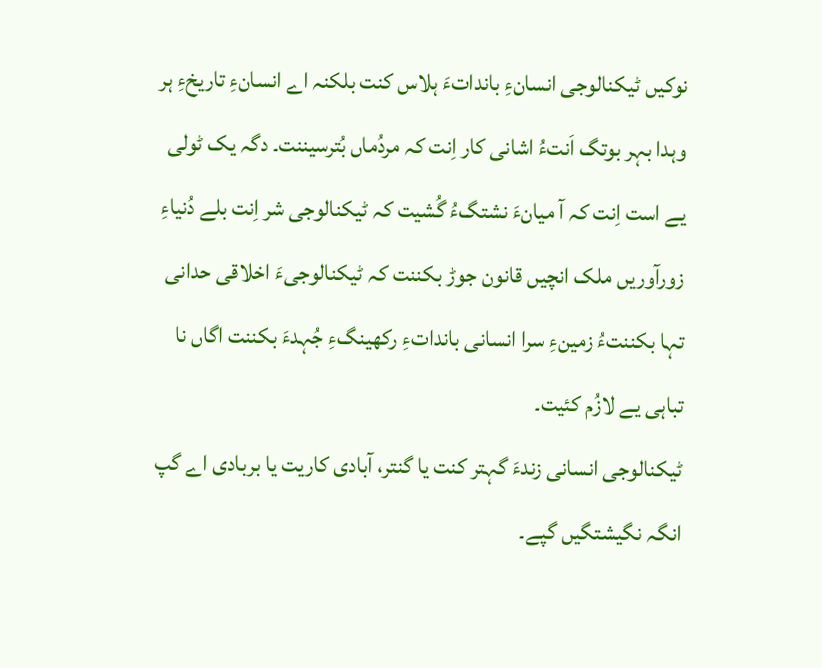نوکیں ٹیکنالوجی انسانءِ بانداتءَ ہلاس کنت بلکنہ اے انسانءِ تاریخءِ ہر وہدا بہر بوتگ اَنتءُ اشانی کار اِنت کہ مردُماں بُترسیننت۔ دگہ یک ٹولی یے است اِنت کہ آ میانءَ نشتگءُ گُشیت کہ ٹیکنالوجی شر اِنت بلے دُنیاءِ زورآوریں ملک انچیں قانون جوڑ بکننت کہ ٹیکنالوجیءَ اخلاقی حدانی تہا بکننتءُ زمینءِ سرا انسانی بانداتءِ رکھینگءِ جُہدءَ بکننت اگاں نا تباہی یے لازُم کئیت۔
ٹیکنالوجی انسانی زندءَ گہتر کنت یا گنتر، آبادی کاریت یا بربادی اے گپ انگہ نگیشتگیں گپے۔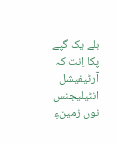بلے یک گپے پکا اِنت کہ آرٹیفیشل انٹیلیجنس نوں زمینءِ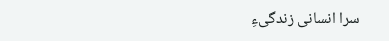سرا انسانی زندگیءِ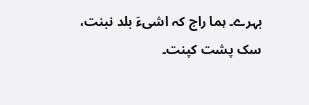بہرے۔ ہما راج کہ اشیءَ بلد نبنت، سک پشت کپنت۔